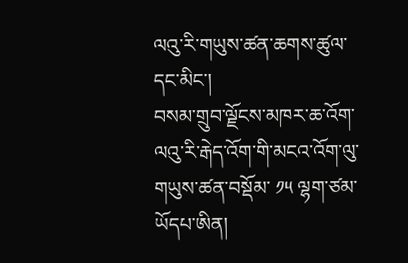ལའུ་རི་གཡུས་ཚན་ཆགས་ཚུལ་དང་མིང་།
བསམ་གྲུབ་ལྗོངས་མཁར་ཆ་འོག་ ལའུ་རི་རྒེད་འོག་གི་མངའ་འོག་ལུ་ གཡུས་ཚན་བསྡོམ་ ༡༥ ལྷག་ཙམ་ཡོདཔ་ཨིན།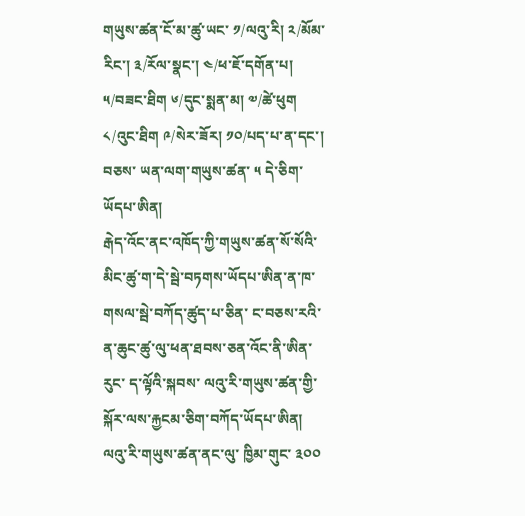གཡུས་ཚན་ངོ་མ་ཚུ་ཡང་ ༡/ལའུ་རི། ༢/མོམ་རིང་། ༣/རོལ་སྣང་། ༤/ཕ་ཇོ་དགོན་པ། ༥/བཟང་ཐིག ༦/དུང་སྨན་མ། ༧/ཚེ་ཕུག ༨/འུང་ཐིག ༩/སེར་ཟོར། ༡༠/པད་པ་ན་དང་། བཅས་ ཡན་ལག་གཡུས་ཚན་ ༥ དེ་ཅིག་ཡོདཔ་ཨིན།
རྒེད་འོང་ནང་འཁོད་ཀྱི་གཡུས་ཚན་སོ་སོའི་མིང་ཚུ་ག་དེ་སྦེ་བཏགས་ཡོདཔ་ཨིན་ན་ཁ་གསལ་སྦེ་བཀོད་ཚུད་པ་ཅིན་ ང་བཅས་རའི་ན་ཆུང་ཚུ་ལུ་ཕན་ཐབས་ཅན་འོང་ནི་ཨིན་རུང་ ད་ལྟོའི་སྐབས་ ལའུ་རི་གཡུས་ཚན་གྱི་སྐོར་ལས་རྐྱངམ་ཅིག་བཀོད་ཡོདཔ་ཨིན།
ལའུ་རི་གཡུས་ཚན་ནང་ལུ་ ཁྱིམ་གུང་ ༣༠༠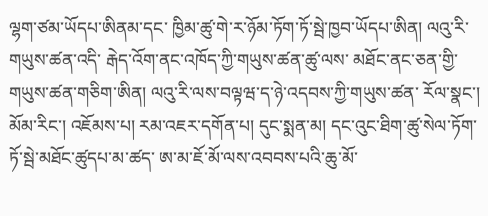ལྷག་ཙམ་ཡོདཔ་ཨིནམ་དང་ ཁྱིམ་ཚུ་གེ་ར་ཉོམ་ཏོག་ཏོ་སྦེ་ཁྱབ་ཡོདཔ་ཨིན། ལའུ་རི་གཡུས་ཚན་འདི་ རྒེད་འོག་ནང་འཁོད་ཀྱི་གཡུས་ཚན་ཚུ་ལས་ མཐོང་ནང་ཅན་གྱི་གཡུས་ཚན་གཅིག་ཨིན། ལའུ་རི་ལས་བལྟཝ་ད་ཉེ་འདབས་ཀྱི་གཡུས་ཚན་ རོལ་སྣང་། མོམ་རིང་། འཇོམས་པ། རམ་འཇར་དགོན་པ། དུང་སྨན་མ། དང་འུང་ཐིག་ཚུ་སེལ་ཏོག་ཏོ་སྦེ་མཐོང་ཚུདཔ་མ་ཚད་ ཨ་མ་ཇོ་མོ་ལས་འབབས་པའི་ཆུ་མོ་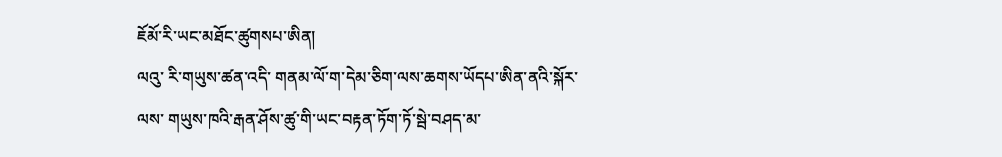ཇོམོ་རི་ཡང་མཐོང་ཚུགསཔ་ཨིན།
ལའུ་ རི་གཡུས་ཚན་འདི་ གནམ་ལོ་ག་དེམ་ཅིག་ལས་ཆགས་ཡོདཔ་ཨིན་ནའི་སྐོར་ལས་ གཡུས་ཁའི་རྒན་ཤོས་ཚུ་གི་ཡང་བརྟན་ཏོག་ཏོ་སྦེ་བཤད་མ་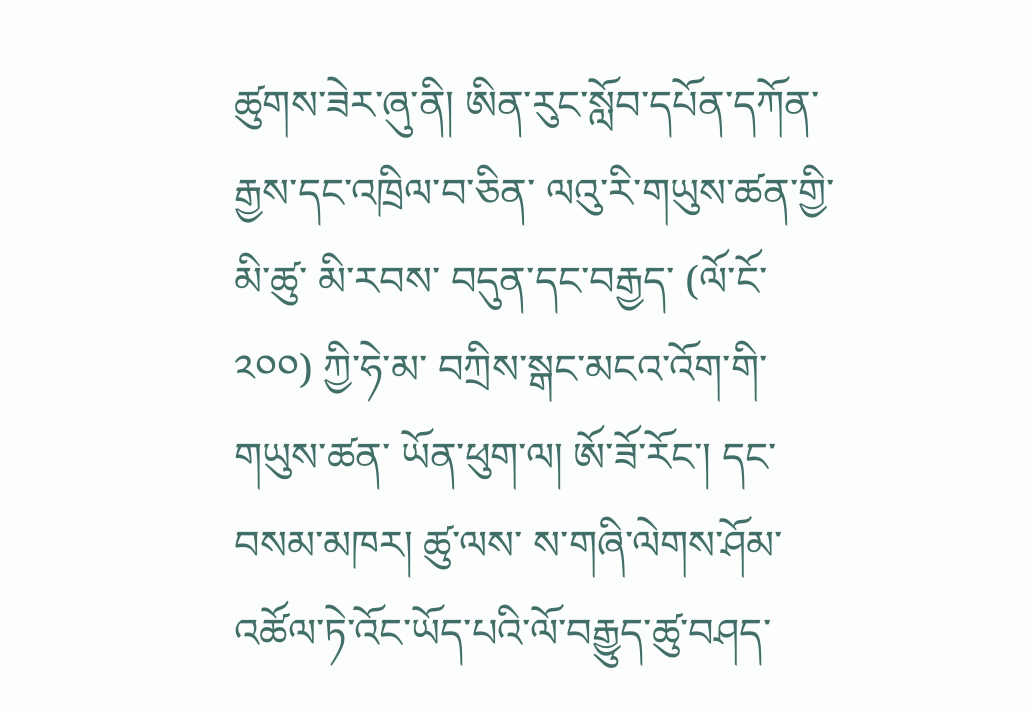ཚུགས་ཟེར་ཞུ་ནི། ཨིན་རུང་སློབ་དཔོན་དཀོན་རྒྱས་དང་འཁྲིལ་བ་ཅིན་ ལའུ་རི་གཡུས་ཚན་གྱི་མི་ཚུ་ མི་རབས་ བདུན་དང་བརྒྱད་ (ལོ་ངོ་༢༠༠) ཀྱི་ཧེ་མ་ བཀྲིས་སྒང་མངའ་འོག་གི་གཡུས་ཚན་ ཡོན་ཕུག་ལ། ཨོ་ཟོ་རོང་། དང་ བསམ་མཁར། ཚུ་ལས་ ས་གཞི་ལེགས་ཤོམ་འཚོལ་ཏེ་འོང་ཡོད་པའི་ལོ་བརྒྱུད་ཚུ་བཤད་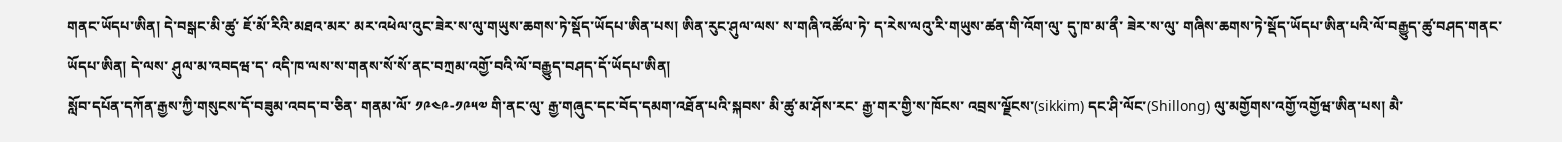གནང་ཡོདཔ་ཨིན། དེ་བསྒང་མི་ཚུ་ ཇོ་མོ་རིའི་མཐའ་མར་ མར་འཕེལ་འུང་ཟེར་ས་ལུ་གཡུས་ཆགས་ཏེ་སྡོད་ཡོདཔ་ཨིན་པས། ཨིན་རུང་ཤུལ་ལས་ ས་གཞི་འཚོལ་ཏེ་ ད་རེས་ལའུ་རི་གཡུས་ཚན་གི་འོག་ལུ་ དུ་ཁ་མ་ནྀ་ ཟེར་ས་ལུ་ གཞིས་ཆགས་ཏེ་སྡོད་ཡོདཔ་ཨིན་པའི་ལོ་བརྒྱུད་ཚུ་བཤད་གནང་ཡོདཔ་ཨིན། དེ་ལས་ ཤུལ་མ་འབདཝ་ད་ འདི་ཁ་ལས་ས་གནས་སོ་སོ་ནང་བཀྲམ་འགྱོ་བའི་ལོ་བརྒྱུད་བཤད་དོ་ཡོདཔ་ཨིན།
སློབ་དཔོན་དཀོན་རྒྱས་ཀྱི་གསུངས་དོ་བཟུམ་འབད་བ་ཅིན་ གནམ་ལོ་ ༡༩༤༩-༡༩༥༧ གི་ནང་ལུ་ རྒྱ་གཞུང་དང་བོད་དམག་འཐོན་པའི་སྐབས་ མི་ཚུ་མ་ཤོས་རང་ རྒྱ་གར་གྱི་ས་ཁོངས་ འབྲས་ལྗོངས་(sikkim) དང་ཤི་ལོང་(Shillong) ལུ་མགྱོགས་འགྱོ་འགྱོཝ་ཨིན་པས། མཻ་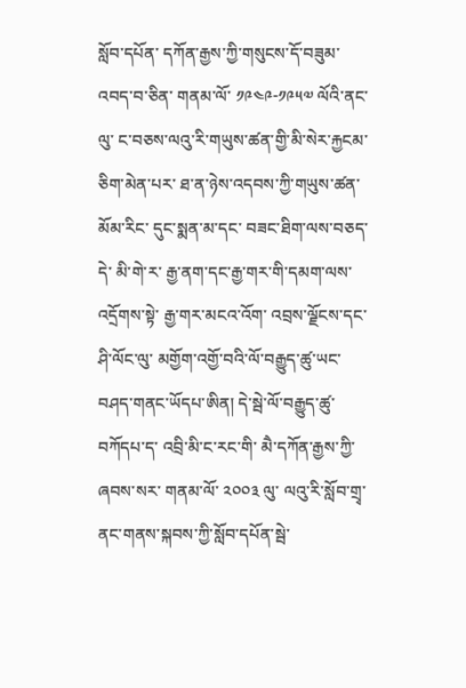སློབ་དཔོན་ དཀོན་རྒྱས་ཀྱི་གསུངས་དོ་བཟུམ་འབད་བ་ཅིན་ གནམ་ལོ་ ༡༩༤༩-༡༩༥༧ ལོའི་ནང་ལུ་ ང་བཅས་ལའུ་རི་གཡུས་ཚན་གྱི་མི་སེར་རྐྱངམ་ཅིག་མེན་པར་ ཐ་ན་ཉེས་འདབས་ཀྱི་གཡུས་ཚན་ མོམ་རིང་ དུང་སྨན་མ་དང་ བཟང་ཐིག་ལས་བཅད་དེ་ མི་གེ་ར་ རྒྱ་ནག་དང་རྒྱ་གར་གི་དམག་ལས་འདྲོགས་སྟེ་ རྒྱ་གར་མངའ་འོག་ འབྲས་ལྗོངས་དང་ ཤི་ལོང་ལུ་ མགྱོག་འགྱོ་བའི་ལོ་བརྒྱུད་ཚུ་ཡང་བཤད་གནང་ཡོདཔ་ཨིན། དེ་སྦེ་ལོ་བརྒྱུད་ཚུ་བཀོདཔ་ད་ འབྲི་མི་ང་རང་གི་ མཻ་དཀོན་རྒྱས་ཀྱི་ཞབས་སར་ གནམ་ལོ་ ༢༠༠༣ ལུ་ ལའུ་རི་སློབ་གྲྭ་ནང་གནས་སྐབས་ཀྱི་སློབ་དཔོན་སྦེ་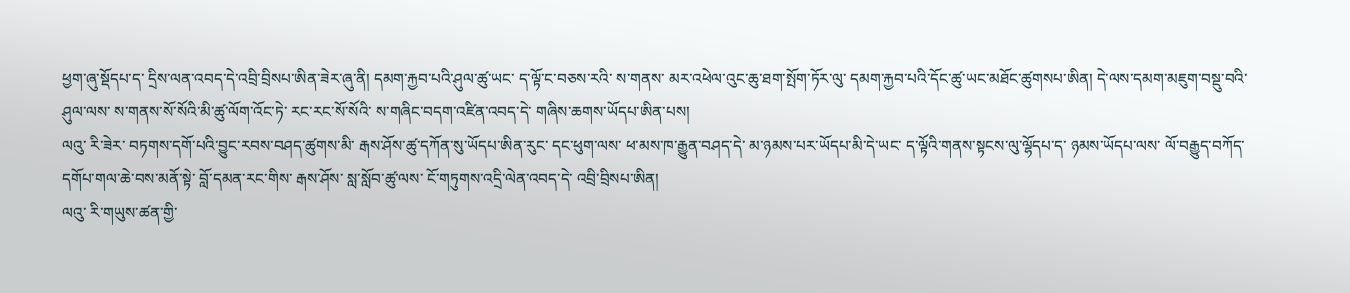ཕྱག་ཞུ་སྡོདཔ་ད་ དྲིས་ལན་འབད་དེ་འབྲི་བྲིསཔ་ཨིན་ཟེར་ཞུ་ནི། དམག་རྐྱབ་པའི་ཤུལ་ཚུ་ཡང་ ད་ལྟོ་ང་བཅས་རའི་ ས་གནས་ མར་འཕེལ་འུང་ཆུ་ཐག་སྤོག་ཏོར་ལུ་ དམག་རྐྱབ་པའི་དོང་ཚུ་ཡང་མཐོང་ཚུགསཔ་ཨིན། དེ་ལས་དམག་མཇུག་བསྡུ་བའི་ཤུལ་ལས་ ས་གནས་སོ་སོའི་མི་ཚུ་ལོག་འོང་ཏེ་ རང་རང་སོ་སོའི་ ས་གཞིང་བདག་འཛིན་འབད་དེ་ གཞིས་ཆགས་ཡོདཔ་ཨིན་པས།
ལའུ་ རི་ཟེར་ བཏགས་དགོ་པའི་བྱུང་རབས་བཤད་ཚུགས་མི་ རྒས་ཤོས་ཚུ་དཀོན་སུ་ཡོདཔ་ཨིན་རུང་ དང་ཕུག་ལས་ ཕ་མས་ཁ་རྒྱུན་བཤད་དེ་ མ་ཉམས་པར་ཡོདཔ་མི་དེ་ཡང་ ད་ལྟོའི་གནས་སྟངས་ལུ་ལྷོདཔ་ད་ ཉམས་ཡོདཔ་ལས་ ལོ་བརྒྱུད་བཀོད་དགོཔ་གལ་ཆེ་བས་མནོ་སྟེ་ བློ་དམན་རང་གིས་ རྒས་ཤོས་ སླ་སློབ་ཚུ་ལས་ ངོ་གཏུགས་འདྲི་ལེན་འབད་དེ་ འབྲི་བྲིསཔ་ཨིན།
ལའུ་ རི་གཡུས་ཚན་གྱི་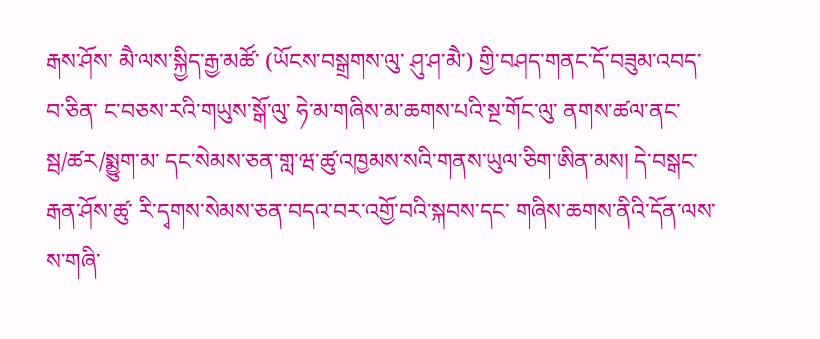རྒས་ཤོས་ མཻ་ལས་སྐྱིད་རྒྱ་མཚོ་ (ཡོངས་བསྒྲགས་ལུ་ ཤུ་ཤ་མཻ་) གྱི་བཤད་གནང་དོ་བཟུམ་འབད་བ་ཅིན་ ང་བཅས་རའི་གཡུས་སྒོ་ལུ་ ཧེ་མ་གཞིས་མ་ཆགས་པའི་སྔ་གོང་ལུ་ ནགས་ཚལ་ནང་ སྦ/ཚར/སྨྱུག་མ་ དང་སེམས་ཅན་གླ་ཝ་ཚུ་འཁྱམས་སའི་གནས་ཡུལ་ཅིག་ཨིན་མས། དེ་བསྒང་ རྒན་ཤོས་ཚུ་ རི་དྭགས་སེམས་ཅན་བདའ་བར་འགྱོ་བའི་སྐབས་དང་ གཞིས་ཆགས་ནིའི་དོན་ལས་ ས་གཞི་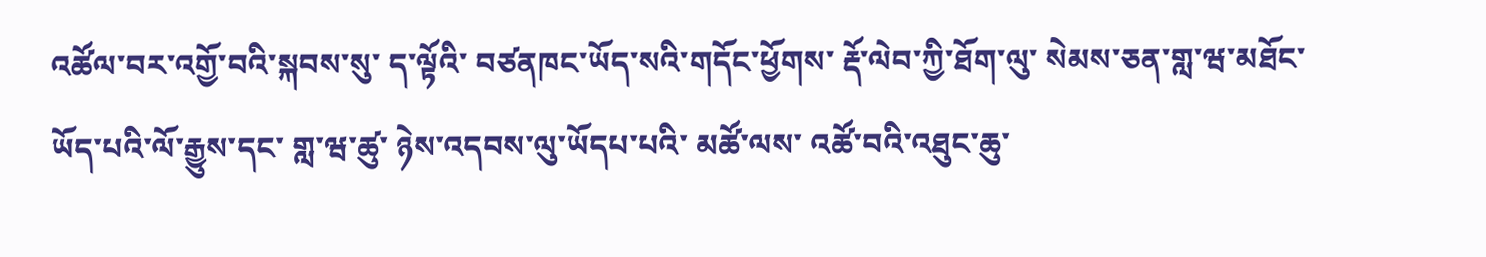འཚོལ་བར་འགྱོ་བའི་སྐབས་སུ་ ད་ལྟོའི་ བཙནཁང་ཡོད་སའི་གདོང་ཕྱོགས་ རྡོ་ལེབ་ཀྱི་ཐོག་ལུ་ སེམས་ཅན་གླ་ཝ་མཐོང་ཡོད་པའི་ལོ་རྒྱུས་དང་ གླ་ཝ་ཚུ་ ཉེས་འདབས་ལུ་ཡོདཔ་པའི་ མཚོ་ལས་ འཚོ་བའི་འཐུང་ཆུ་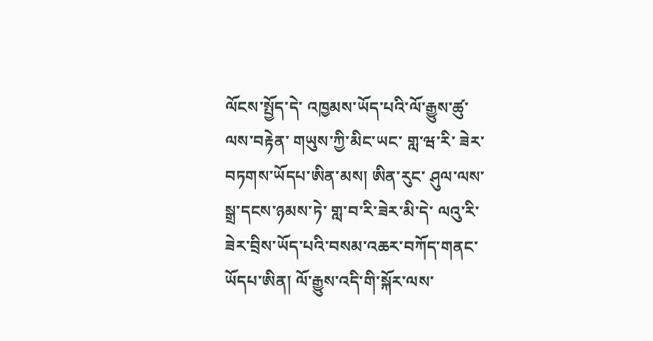ལོངས་སྤྱོད་དེ་ འཁྱམས་ཡོད་པའི་ལོ་རྒྱུས་ཚུ་ལས་བརྟེན་ གཡུས་ཀྱི་མིང་ཡང་ གླ་ཝ་རི་ ཟེར་བཏགས་ཡོདཔ་ཨིན་མས། ཨིན་རུང་ ཤུལ་ལས་ སྒྲ་དངས་ཉམས་ཏེ་ གླ་བ་རི་ཟེར་མི་དེ་ ལའུ་རི་ ཟེར་བྲིས་ཡོད་པའི་བསམ་འཆར་བཀོད་གནང་ཡོདཔ་ཨིན། ལོ་རྒྱུས་འདི་གི་སྐོར་ལས་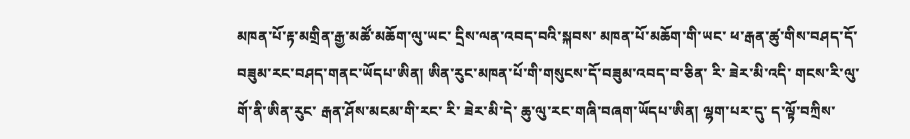མཁན་པོ་རྟ་མགྲིན་རྒྱ་མཚོ་མཆོག་ལུ་ཡང་ དྲིས་ལན་འབད་བའི་སྐབས་ མཁན་པོ་མཆོག་གི་ཡང་ ཕ་རྒན་ཚུ་གིས་བཤད་དོ་བཟུམ་རང་བཤད་གནང་ཡོདཔ་ཨིན། ཨིན་རུང་མཁན་པོ་གི་གསུངས་དོ་བཟུམ་འབད་བ་ཅིན་ རི་ ཟེར་མི་འདི་ གངས་རི་ལུ་གོ་ནི་ཨིན་རུང་ རྒན་ཤོས་མངམ་གི་རང་ རི་ ཟེར་མི་དེ་ ཆུ་ལུ་རང་གཞི་བཞག་ཡོདཔ་ཨིན། ལྷག་པར་དུ་ ད་ལྟོ་བཀྲིས་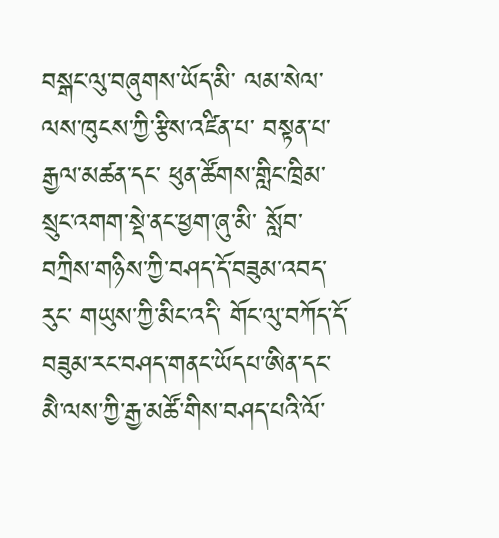བསྒང་ལུ་བཞུགས་ཡོད་མི་ ལམ་སེལ་ལས་ཁུངས་ཀྱི་རྩིས་འཛིན་པ་ བསྟན་པ་རྒྱལ་མཚན་དང་ ཕུན་ཚོགས་གླིང་ཁྲིམ་སྲུང་འགག་སྡེ་ནང་ཕྱག་ཞུ་མི་ སློབ་བཀྲིས་གཉིས་ཀྱི་བཤད་དོ་བཟུམ་འབད་རུང་ གཡུས་ཀྱི་མིང་འདི་ གོང་ལུ་བཀོད་དོ་བཟུམ་རང་བཤད་གནང་ཡོདཔ་ཨིན་དང་ མཻ་ལས་ཀྱི་རྒྱ་མཚོ་གིས་བཤད་པའི་ལོ་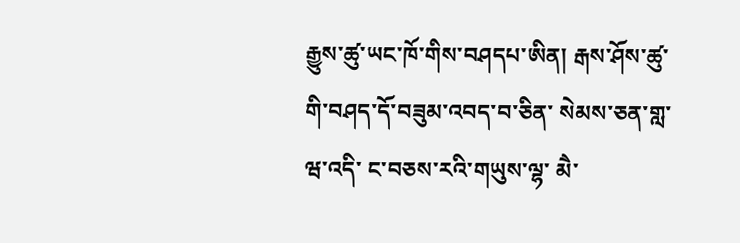རྒྱུས་ཚུ་ཡང་ཁོ་གིས་བཤདཔ་ཨིན། རྒས་ཤོས་ཚུ་གི་བཤད་དོ་བཟུམ་འབད་བ་ཅིན་ སེམས་ཅན་གླ་ཝ་འདི་ ང་བཅས་རའི་གཡུས་ལྷ་ མཻ་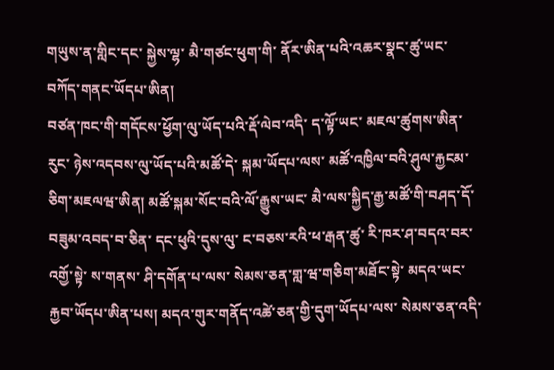གཡུས་ན་གླིང་དང་ སྐྱེས་ལྷ་ མཻ་གཙང་ཕུག་གི་ ནོར་ཨིན་པའི་འཆར་སྣང་ཚུ་ཡང་བཀོད་གནང་ཡོདཔ་ཨིན།
བཙན་ཁང་གི་གདོངས་ཕྱོག་ལུ་ཡོད་པའི་རྡོ་ལེབ་འདི་ ད་ལྟོ་ཡང་ མཇལ་ཚུགས་ཨིན་རུང་ ཉེས་འདབས་ལུ་ཡོད་པའི་མཚོ་དེ་ སྐམ་ཡོདཔ་ལས་ མཚོ་འཁྱིལ་བའི་ཤུལ་རྐྱངམ་ཅིག་མཇལཝ་ཨིན། མཚོ་སྐམ་སོང་བའི་ལོ་རྒྱུས་ཡང་ མཻ་ལས་སྐྱིད་རྒྱ་མཚོ་གི་བཤད་དོ་བཟུམ་འབད་བ་ཅིན་ དང་ཕུའི་དུས་ལུ་ ང་བཅས་རའི་ཕ་རྒན་ཚུ་ རི་ཁར་ཤ་བདའ་བར་འགྱོ་སྟེ་ ས་གནས་ ཤི་དགོན་པ་ལས་ སེམས་ཅན་གླ་ཝ་གཅིག་མཐོང་སྟེ་ མདའ་ཡང་རྐྱབ་ཡོདཔ་ཨིན་པས། མདའ་གུར་གནོད་འཚེ་ཅན་གྱི་དུག་ཡོདཔ་ལས་ སེམས་ཅན་འདི་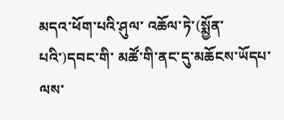མདའ་ཕོག་པའི་ཤུལ་ འཆོལ་ཏེ་(སྨྱོན་པའི་)དབང་གི་ མཚོ་གི་ནང་དུ་མཆོངས་ཡོདཔ་ལས་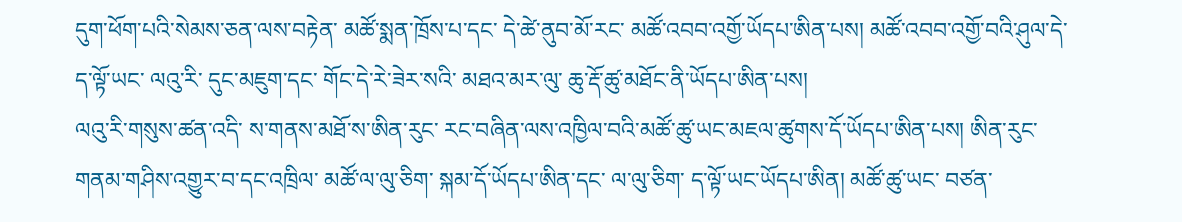དུག་ཕོག་པའི་སེམས་ཅན་ལས་བརྟེན་ མཚོ་སྨན་ཁྲོས་པ་དང་ དེ་ཚེ་ནུབ་མོ་རང་ མཚོ་འབབ་འགྱོ་ཡོདཔ་ཨིན་པས། མཚོ་འབབ་འགྱོ་བའི་ཤུལ་དེ་ ད་ལྟོ་ཡང་ ལའུ་རི་ དུང་མཇུག་དང་ གོང་དེ་རེ་ཟེར་སའི་ མཐའ་མར་ལུ་ ཆུ་རྡོ་ཚུ་མཐོང་ནི་ཡོདཔ་ཨིན་པས།
ལའུ་རི་གསུས་ཚན་འདི་ ས་གནས་མཐོ་ས་ཨིན་རུང་ རང་བཞིན་ལས་འཁྱིལ་བའི་མཚོ་ཚུ་ཡང་མཇལ་ཚུགས་དོ་ཡོདཔ་ཨིན་པས། ཨིན་རུང་ གནམ་གཤིས་འགྱུར་བ་དང་འཁྲིལ་ མཚོ་ལ་ལུ་ཅིག་ སྐམ་དོ་ཡོདཔ་ཨིན་དང་ ལ་ལུ་ཅིག་ ད་ལྟོ་ཡང་ཡོདཔ་ཨིན། མཚོ་ཚུ་ཡང་ བཙན་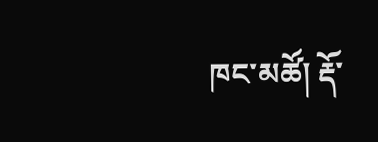ཁང་མཚོ། རྡོ་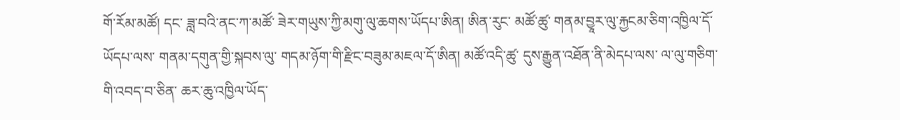གོ་རོམ་མཚོ། དང་ ཟླ་བའི་ནང་ཀ་མཚོ་ ཟེར་གཡུས་ཀྱི་མགུ་ལུ་ཆགས་ཡོདཔ་ཨིན། ཨིན་རུང་ མཚོ་ཚུ་ གནམ་བྱཱར་ལུ་རྐྱངམ་ཅིག་འཁྱིལ་དོ་ཡོདཔ་ལས་ གནམ་དགུན་གྱི་སྐབས་ལུ་ གདམ་ཉོག་གི་རྫིང་བཟུམ་མཇལ་དོ་ཨིན། མཚོ་འདི་ཚུ་ དུས་རྒྱུན་འཐོན་ནི་མེདཔ་ལས་ ལ་ལུ་གཅིག་གི་འབད་བ་ཅིན་ ཆར་ཆུ་འཁྱིལ་ཡོད་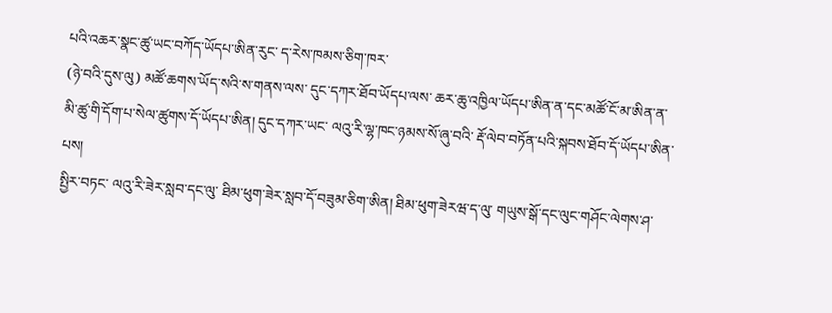པའི་འཆར་སྣང་ཚུ་ཡང་བཀོད་ཡོདཔ་ཨིན་རུང་ ད་རེས་ཁམས་ཅིག་ཁར་
(ཉེ་བའི་དུས་ལུ) མཚོ་ཆགས་ཡོད་སའི་ས་གནས་ལས་ དུང་དཀར་ཐོབ་ཡོདཔ་ལས་ ཆར་ཆུ་འཁྱིལ་ཡོདཔ་ཨིན་ན་དང་མཚོ་ངོ་མ་ཨིན་ན་ མི་ཚུ་གི་དོག་པ་སེལ་ཚུགས་དོ་ཡོདཔ་ཨིན། དུང་དཀར་ཡང་ ལའུ་རི་ལྷ་ཁང་ཉམས་སོ་ཞུ་བའི་ རྡོ་ལེབ་བཏོན་པའི་སྐབས་ཐོབ་དོ་ཡོདཔ་ཨིན་པས།
སྤྱིར་བཏང་ ལའུ་རི་ཟེར་སླབ་དང་ལུ་ ཐིམ་ཕུག་ཟེར་སླབ་དོ་བཟུམ་ཅིག་ཨིན། ཐིམ་ཕུག་ཟེརཝ་ད་ལུ་ གཡུས་སྒོ་དང་ལུང་གཤོང་ལེགས་ཤ་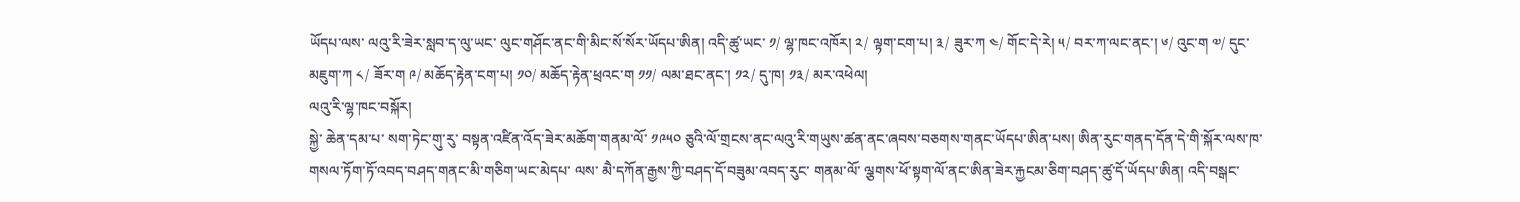ཡོདཔ་ལས་ ལའུ་རི་ཟེར་སླབ་ད་ལུ་ཡང་ ལུང་གཤོང་ནང་གི་མིང་སོ་སོར་ཡོདཔ་ཨིན། འདི་ཚུ་ཡང་ ༡/ ལྷ་ཁང་འཁོར། ༢/ ལྟག་ངག་པ། ༣/ ཟུར་ཀ ༤/ གོང་དེ་རེ། ༥/ བར་ཀ་ལང་ནང་། ༦/ འུང་ག ༧/ དུང་མཇུག་ཀ ༨/ ཟོར་ག ༩/ མཆོད་རྟེན་ངག་པ། ༡༠/ མཆོད་རྟེན་ཕྲའང་ག ༡༡/ ལམ་ཐང་ནང་། ༡༢/ དུ་ཁ། ༡༣/ མར་འཕེལ།
ལའུ་རི་ལྷ་ཁང་བསྐོར།
སྐྱེ་ ཆེན་དམ་པ་ སག་ཏེང་གུ་རུ་ བསྟན་འཛིན་འོད་ཟེར་མཆོག་གནམ་ལོ་ ༡༩༥༠ ཅུའི་ལོ་གྲངས་ནང་ལའུ་རི་གཡུས་ཚན་ནང་ཞབས་བཅགས་གནང་ཡོདཔ་ཨིན་པས། ཨིན་རུང་གནད་དོན་དེ་གི་སྐོར་ལས་ཁ་གསལ་ཏོག་ཏོ་འབད་བཤད་གནང་མི་གཅིག་ཡང་མེདཔ་ ལས་ མཻ་དཀོན་རྒྱས་ཀྱི་བཤད་དོ་བཟུམ་འབད་རུང་ གནམ་ལོ་ ལྕགས་ཕོ་སྟག་ལོ་ནང་ཨིན་ཟེར་རྐྱངམ་ཅིག་བཤད་ཚུ་དོ་ཡོདཔ་ཨིན། འདི་བསྒང་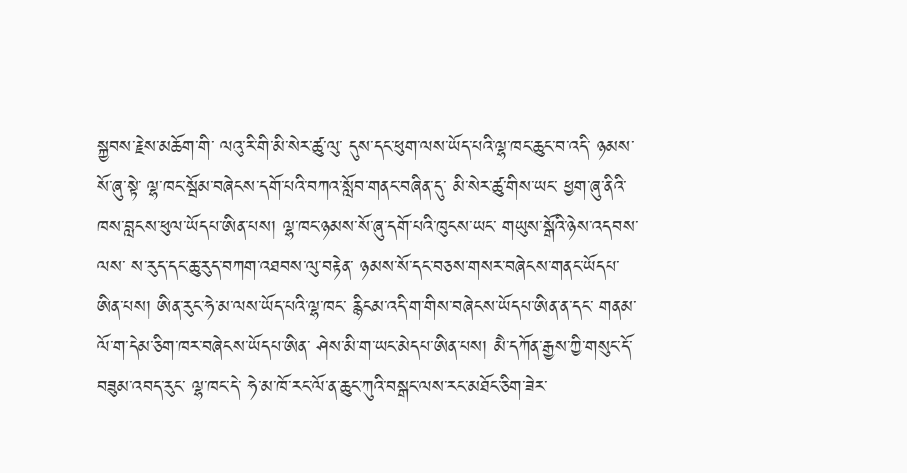སྐྱབས་རྗེས་མཆོག་གི་ ལའུ་རི་གི་མི་སེར་ཚུ་ལུ་ དུས་དང་ཕུག་ལས་ཡོད་པའི་ལྷ་ཁང་ཆུང་བ་འདི་ ཉམས་སོ་ཞུ་སྟེ་ ལྷ་ཁང་སྦོམ་བཞེངས་དགོ་པའི་བཀའ་སློབ་གནང་བཞིན་དུ་ མི་སེར་ཚུ་གིས་ཡང་ ཕྱག་ཞུ་ནིའི་ཁས་བླངས་ཕུལ་ཡོདཔ་ཨིན་པས། ལྷ་ཁང་ཉམས་སོ་ཞུ་དགོ་པའི་ཁུངས་ཡང་ གཡུས་སྒོའི་ཉེས་འདབས་ལས་ ས་རུད་དང་ཆུ་རུད་བཀག་འཐབས་ལུ་བརྟེན་ ཉམས་སོ་དང་བཅས་གསར་བཞེངས་གནང་ཡོདཔ་ཨིན་པས། ཨིན་རུང་ཧེ་མ་ལས་ཡོད་པའི་ལྷ་ཁང་ རྙིངམ་འདི་ག་གིས་བཞེངས་ཡོདཔ་ཨིན་ན་དང་ གནམ་ལོ་ག་དེམ་ཅིག་ཁར་བཞེངས་ཡོདཔ་ཨིན་ ཤེས་མི་ག་ཡང་མེདཔ་ཨིན་པས། མཻ་དཀོན་རྒྱས་ཀྱི་གསུང་དོ་བཟུམ་འབད་རུང་ ལྷ་ཁང་དེ་ ཧེ་མ་ཁོ་རང་ལོ་ན་ཆུང་ཀུའི་བསྒང་ལས་རང་མཐོང་ཅིག་ཟེར་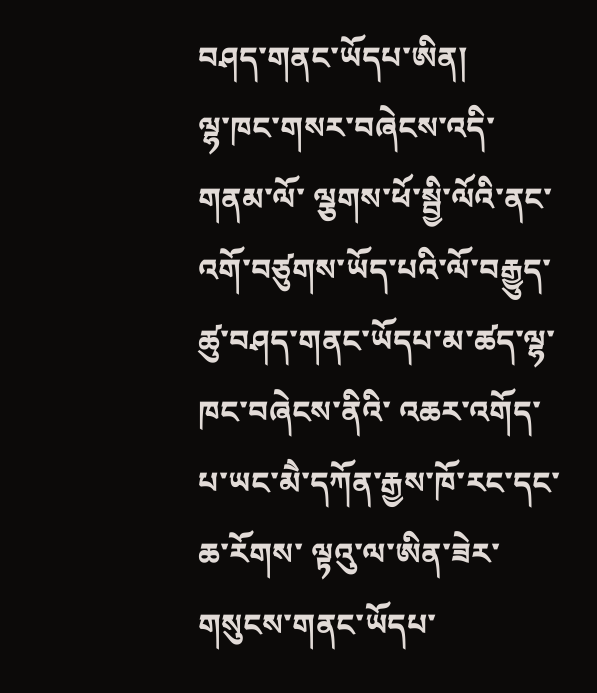བཤད་གནང་ཡོདཔ་ཨིན།
ལྷ་ཁང་གསར་བཞེངས་འདི་གནམ་ལོ་ ལྕགས་ཕོ་སྦྱི་ལོའི་ནང་འགོ་བཙུགས་ཡོད་པའི་ལོ་བརྒྱུད་ཚུ་བཤད་གནང་ཡོདཔ་མ་ཚད་ལྷ་ཁང་བཞེངས་ནིའི་ འཆར་འགོད་པ་ཡང་མཻ་དཀོན་རྒྱས་ཁོ་རང་དང་ ཆ་རོགས་ ལྟའུ་ལ་ཨིན་ཟེར་གསུངས་གནང་ཡོདཔ་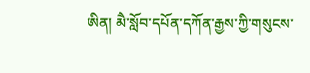ཨིན། མཻ་སློབ་དཔོན་དཀོན་རྒྱས་ཀྱི་གསུངས་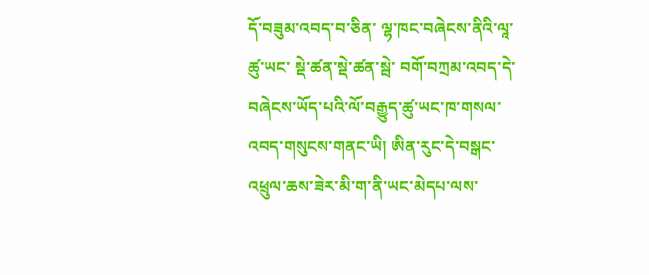དོ་བཟུམ་འབད་བ་ཅིན་ ལྷ་ཁང་བཞེངས་ནིའི་ལཱ་ཚུ་ཡང་ སྡེ་ཚན་སྡེ་ཚན་སྦེ་ བགོ་བཀྲམ་འབད་དེ་བཞེངས་ཡོད་པའི་ལོ་བརྒྱུད་ཚུ་ཡང་ཁ་གསལ་འབད་གསུངས་གནང་ཡི། ཨིན་རུང་དེ་བསྒང་ འཕྲུལ་ཆས་ཟེར་མི་ག་ནི་ཡང་མེདཔ་ལས་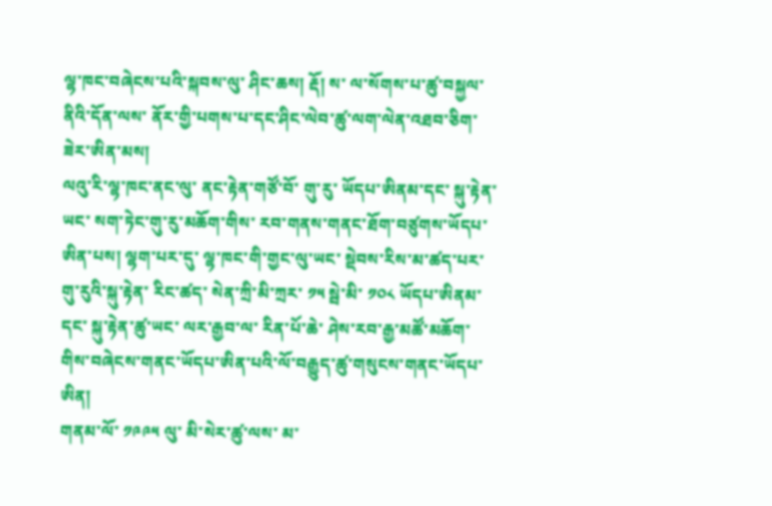ལྷ་ཁང་བཞེངས་པའི་སྐབས་ལུ་ ཤིང་ཆས། རྡོ། ས་ ལ་སོགས་པ་ཚུ་བསྐྱལ་ནིའི་དོན་ལས་ ནོར་གྱི་པགས་པ་དང་ཤིང་ལེབ་ཚུ་ལག་ལེན་འཐབ་ཅིག་ཟེར་ཨིན་མས།
ལའུ་རི་ལྷ་ཁང་ནང་ལུ་ ནང་རྟེན་གཙོ་བོ་ གུ་རུ་ ཡོདཔ་ཨིནམ་དང་ སྐུ་རྟེན་ཡང་ སག་ཏེང་གུ་རུ་མཆོག་གིས་ རབ་གནས་གནང་ཐོག་བཙུགས་ཡོདཔ་ཨིན་པས། ལྷག་པར་དུ་ ལྷ་ཁང་གི་གྱང་ལུ་ཡང་ སྡེབས་རིས་མ་ཚད་པར་ གུ་རུའི་སྐུ་རྟེན་ རིང་ཚད་ སེན་ཀྲི་མི་ཀྲར་ ༡༥ སྦེ་མི་ ༡༠༨ ཡོདཔ་ཨིནམ་དང་ སྐུ་རྟེན་ཚུ་ཡང་ ལར་རྒྱབ་ལ་ རིན་པོ་ཆེ་ ཤེས་རབ་རྒྱ་མཚོ་མཆོག་གིས་བཞེངས་གནང་ཡོདཔ་ཨིན་པའི་ལོ་བརྒྱུད་ཚུ་གསུངས་གནང་ཡོདཔ་ཨིན།
གནམ་ལོ་ ༡༩༩༥ ལུ་ མི་སེར་ཚུ་ལས་ མ་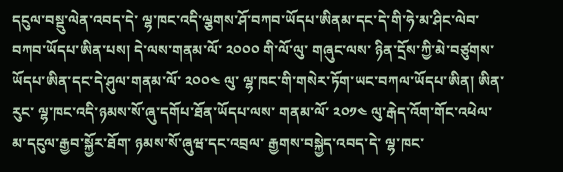དངུལ་བསྡུ་ལེན་འབད་དེ་ ལྷ་ཁང་འདི་ལྕགས་ཤོ་བཀབ་ཡོདཔ་ཨིནམ་དང་དེ་གི་ཧེ་མ་ཤིང་ལེབ་བཀབ་ཡོདཔ་ཨིན་པས། དེ་ལས་གནམ་ལོ་ ༢༠༠༠ གི་ལོ་ལུ་ གཞུང་ལས་ ཉིན་དྲོས་ཀྱི་མེ་བཙུགས་ཡོདཔ་ཨིན་དང་དེ་ཤུལ་གནམ་ལོ་ ༢༠༠༤ ལུ་ ལྷ་ཁང་གི་གསེར་ཏོག་ཡང་བཀལ་ཡོདཔ་ཨིན། ཨིན་རུང་ ལྷ་ཁང་འདི་ཉམས་སོ་ཞུ་དགོཔ་ཐོན་ཡོདཔ་ལས་ གནམ་ལོ་ ༢༠༡༤ ལུ་རྒེད་འོག་གོང་འཕེལ་མ་དངུལ་རྒྱབ་སྐྱོར་ཐོག་ ཉམས་སོ་ཞུཝ་དང་འབྲལ་ རྒྱགས་བསྐྱེད་འབད་དེ་ ལྷ་ཁང་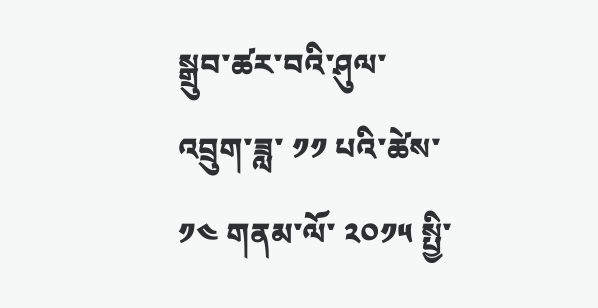སྒྲུབ་ཚར་བའི་ཤུལ་ འབྲུག་ཟླ་ ༡༡ པའི་ཚེས་ ༡༤ གནམ་ལོ་ ༢༠༡༥ སྤྱི་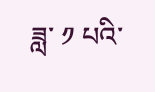ཟླ་ ༡ པའི་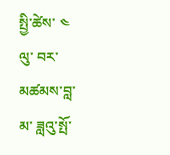སྤྱི་ཚེས་ ༤ ལུ་ བར་མཚམས་བླ་མ་ ཟླའུ་སྤོ་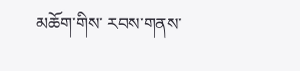མཆོག་གིས་ རབས་གནས་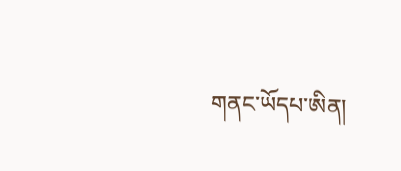གནང་ཡོདཔ་ཨིན།